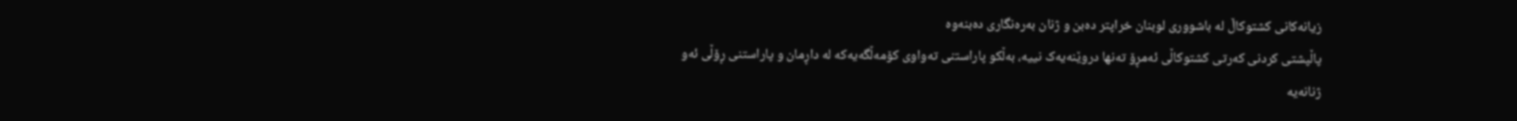زیانەکانی کشتوکاڵ لە باشووری لوبنان خراپتر دەبن و ژنان بەرەنگاری دەبنەوە
پاڵپشتی کردنی کەرتی کشتوکاڵی ئەمڕۆ تەنها دروێنەیەک نییە، بەڵکو پاراستنی تەواوی کۆمەڵگەیەکە لە داڕمان و پاراستنی ڕۆڵی ئەو ژنانەیە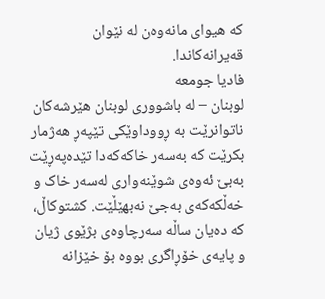کە هیوای مانەوەن لە نێوان قەیرانەکاندا.
فادیا جومعە
لوبنان – لە باشووری لوبنان هێرشەکان ناتوانرێت بە ڕووداوێکی تێپەڕ هەژمار بکرێت کە بەسەر خاکەکەدا تێدەپەڕێت بەبێ ئەوەی شوێنەواری لەسەر خاک و خەڵکەکەی بەجێ نەبهێڵێت. کشتوکاڵ، کە دەیان ساڵە سەرچاوەی بژێوی ژیان و پایەی خۆڕاگری بووە بۆ خێزانە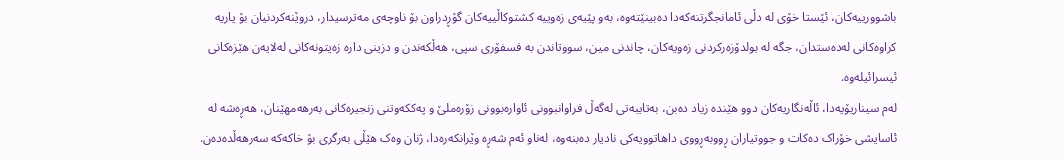باشوورییەکان، ئێستا خۆی لە دڵی ئامانجگرتنەکەدا دەبینێتەوە، بەو پێیەی زەوییە کشتوکاڵییەکان گۆڕدراون بۆ ناوچەی مەترسیدار، دروێنەکردنیان بۆ یاریە کراوەکانی لەدەستدان، جگە لە بولدۆزەرکردنی زەویەکان، چاندنی مین، سووتاندن بە فسفۆری سپی، هەڵکەندن و دزینی دارە زەیتونەکانی لەلایەن هێزەکانی ئیسرائیلەوە.
لەم سیناریۆیەدا، ئاڵەنگاریەکان دوو هێندە زیاد دەبن، بەتایبەتی لەگەڵ فراوانبوونی ئاوارەبوونی زۆرەملێ و پەککەوتنی زنجیرەکانی بەرهەمهێنان، هەڕەشە لە ئاسایشی خۆراک دەکات و جووتیاران ڕووبەڕووی داهاتوویەکی نادیار دەبنەوە، لەناو ئەم شەڕە وێرانکەرەدا، ژنان وەک هێڵی بەرگری بۆ خاکەکە سەرهەڵدەدەن.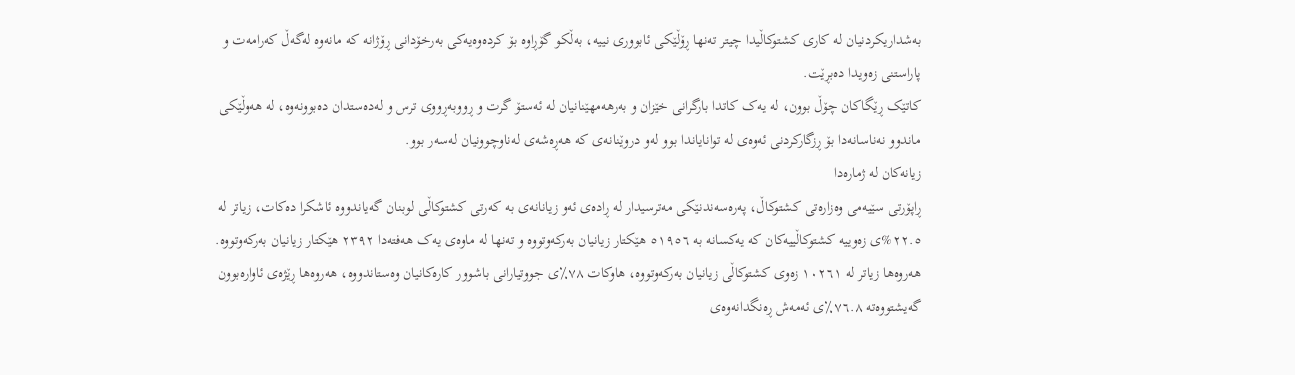بەشداریکردنیان لە کاری کشتوکاڵیدا چیتر تەنها ڕۆڵێکی ئابووری نییە، بەڵکو گۆڕاوە بۆ کردەوەیەکی بەرخۆدانی ڕۆژانە کە مانەوە لەگەڵ کەرامەت و پاراستنی زەویدا دەبڕێت.
کاتێک ڕێگاکان چۆڵ بوون، لە یەک کاتدا بارگرانی خێزان و بەرهەمهێنانیان لە ئەستۆ گرت و ڕووبەڕووی ترس و لەدەستدان دەبوونەوە، لە هەوڵێکی ماندوو نەناسانەدا بۆ ڕزگارکردنی ئەوەی لە توانایاندا بوو لەو دروێنانەی کە هەڕەشەی لەناوچوونیان لەسەر بوو.
زیانەکان لە ژمارەدا
ڕاپۆرتی سێیەمی وەزارەتی کشتوکاڵ، پەرەسەندنێکی مەترسیدار لە ڕادەی ئەو زیانانەی بە کەرتی کشتوکاڵی لوبنان گەیاندووە ئاشکرا دەکات، زیاتر لە ٢٢.٥%ی زەوییە کشتوکاڵییەکان کە یەکسانە بە ٥١٩٥٦ هێکتار زیانیان بەرکەوتووە و تەنها لە ماوەی یەک هەفتەدا ٢٣٩٢ هێکتار زیانیان بەرکەوتووە. هەروەها زیاتر لە ١٠٢٦١ زەوی کشتوکاڵی زیانیان بەرکەوتووە، هاوکات ٧٨٪ی جووتیارانی باشوور کارەکانیان وەستاندووە، هەروەها ڕێژەی ئاوارەبوون گەیشتووەتە ٧٦.٨٪ی ئەمەش ڕەنگدانەوەی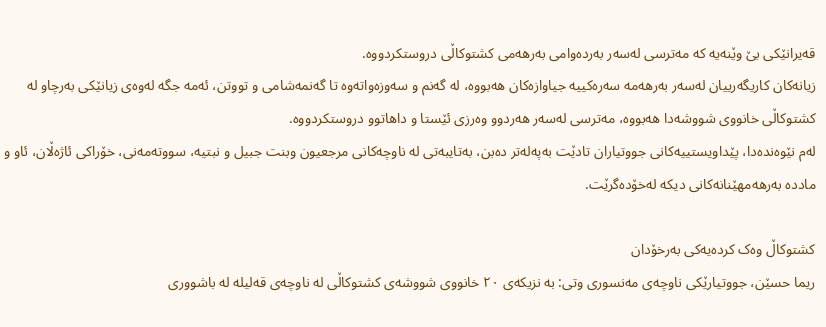قەیرانێکی بێ وێنەیە کە مەترسی لەسەر بەردەوامی بەرهەمی کشتوکاڵی دروستکردووە.
زیانەکان کاریگەرییان لەسەر بەرهەمە سەرەکییە جیاوازەکان هەبووە، لە گەنم و سەوزەواتەوە تا گەنمەشامی و تووتن، ئەمە جگە لەوەی زیانێکی بەرچاو لە کشتوکاڵی خانووی شووشەدا هەبووە، مەترسی لەسەر هەردوو وەرزی ئێستا و داهاتوو دروستکردووە.
لەم نێوەندەدا، پێداویستییەکانی جووتیاران تادێت بەپەلەتر دەبن، بەتایبەتی لە ناوچەکانی مرجعيون وبنت جبيل و نبتیە، سووتەمەنی، خۆراکی ئاژەڵان، ئاو و ماددە بەرهەمهێنانەکانی دیکە لەخۆدەگرێت.

کشتوکاڵ وەک کردەیەکی بەرخۆدان
ریما حسێن، جووتیارێکی ناوچەی مەنسوری وتی: بە نزیکەی ٢٠ خانووی شووشەی کشتوکاڵی لە ناوچەی قەلیلە لە باشووری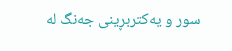سور و یەکتربڕینی جەنگ لە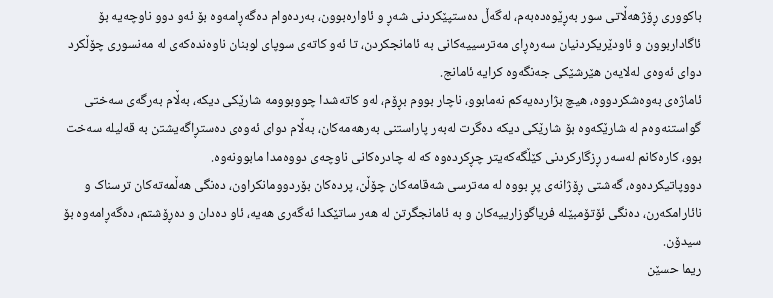باکووری ڕۆژهەڵاتی سور بەڕێوەدەبەم، لەگەڵ دەستپێکردنی شەڕ و ئاوارەبوون، بەردەوام دەگەڕامەوە بۆ ئەو دوو ناوچەیە بۆ ئاگاداربوون و ئاودێریکردنیان سەرەڕای مەترسییەکانی بە ئامانجکردن، تا ئەو کاتەی سوپای لوبنان ناوەندەکەی لە مەنسوری چۆڵکرد دوای ئەوەی لەلایەن هێرشێکی جەنگەوە کرایە ئامانج.
ئاماژەی بەوەشکردووە، هیچ بژاردەیەکم نەمابوو، ناچار بووم بڕۆم، لەو کاتەشدا چووبوومە شارێکی دیکە، بەڵام بەرگەی سەختی گواستنەوەم لە شارێکەوە بۆ شارێکی دیکە دەگرت لەبەر پاراستنی بەرهەمەکان، بەڵام دوای ئەوەی دەستڕاگەیشتن بە قەلیلە سەخت بوو، کارەکانم لەسەر ڕزگارکردنی کێڵگەکەیتر چڕکردەوە کە لە چادرەکانی ناوچەی دووەمدا مابوونەوە.
دووپاتیکردەوە، گەشتی ڕۆژانەی پڕ بووە لە مەترسی شەقامەکان چۆڵن، پردەکان بۆردوومانکراون، دەنگی هەڵمەتەکان ترسناک و نائارامکەرن، دەنگی ئۆتۆمبێلە فریاگوزارییەکان و بە ئامانجگرتن لە هەر ساتێکدا ئەگەری هەیە، ئاو دەدان و دەڕۆشتم، دەگەڕامەوە بۆ سیدۆن.
ریما حسێن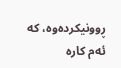ڕوونیکردەوە، کە ئەم کارە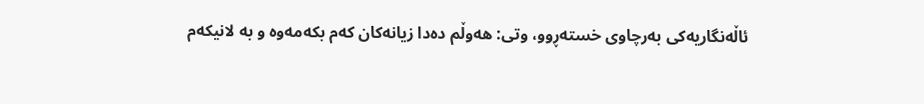ئاڵەنگاریەکی بەرچاوی خستەڕوو، وتی: هەوڵم دەدا زیانەکان کەم بکەمەوە و بە لانیکەم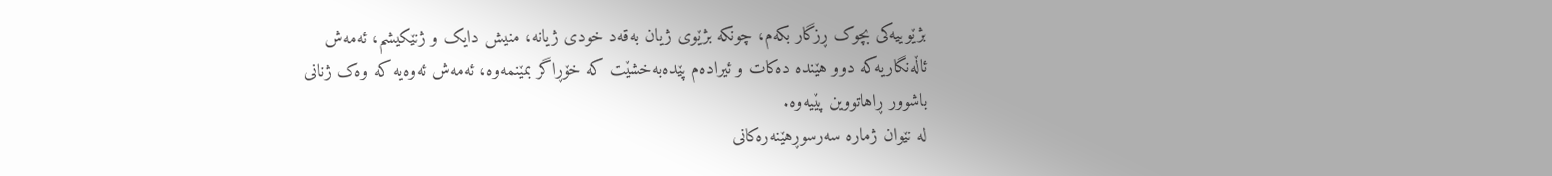بژێوییەکی بچوک ڕزگار بکەم، چونکە بژێوی ژیان بەقەد خودی ژیانە، منیش دایک و ژنێکیشم، ئەمەش ئاڵەنگاریەکە دوو هێندە دەکات و ئیرادەم پێدەبەخشێت کە خۆڕاگر بمێنمەوە، ئەمەش ئەوەیە کە وەک ژنانی باشوور ڕاهاتووین پێیەوە.
لە نێوان ژمارە سەرسوڕهێنەرەکانی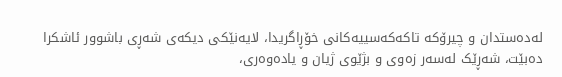لەدەستدان و چیرۆکە تاکەکەسییەکانی خۆڕاگریدا، لایەنێکی دیکەی شەڕی باشوور ئاشکرا دەبێت، شەڕێک لەسەر زەوی و بژێوی ژیان و یادەوەری،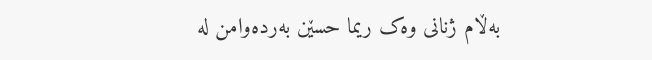بەڵام ژنانی وەک ریما حسێن بەردەوامن لە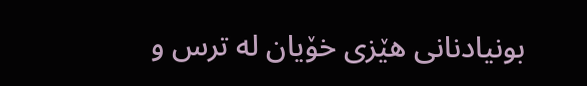بونیادنانی هێزی خۆیان لە ترس و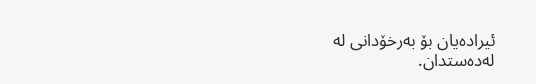ئیرادەیان بۆ بەرخۆدانی لە لەدەستدان.